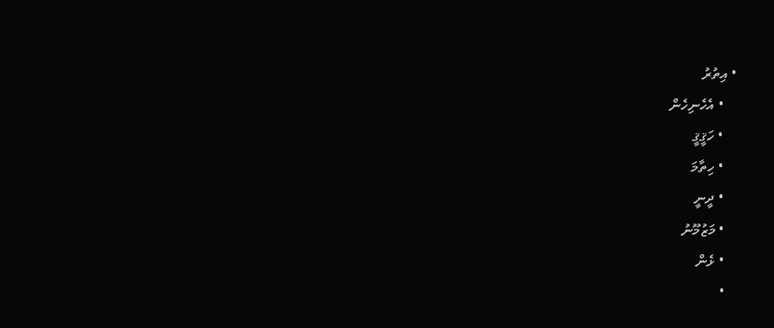• އިތުރު
    • އެހެނިހެން
    • ހަޤީޤީ
    • ހިތާމަ
    • ދީނީ
    • މަޒުމޫނު
    • ޅެން
    •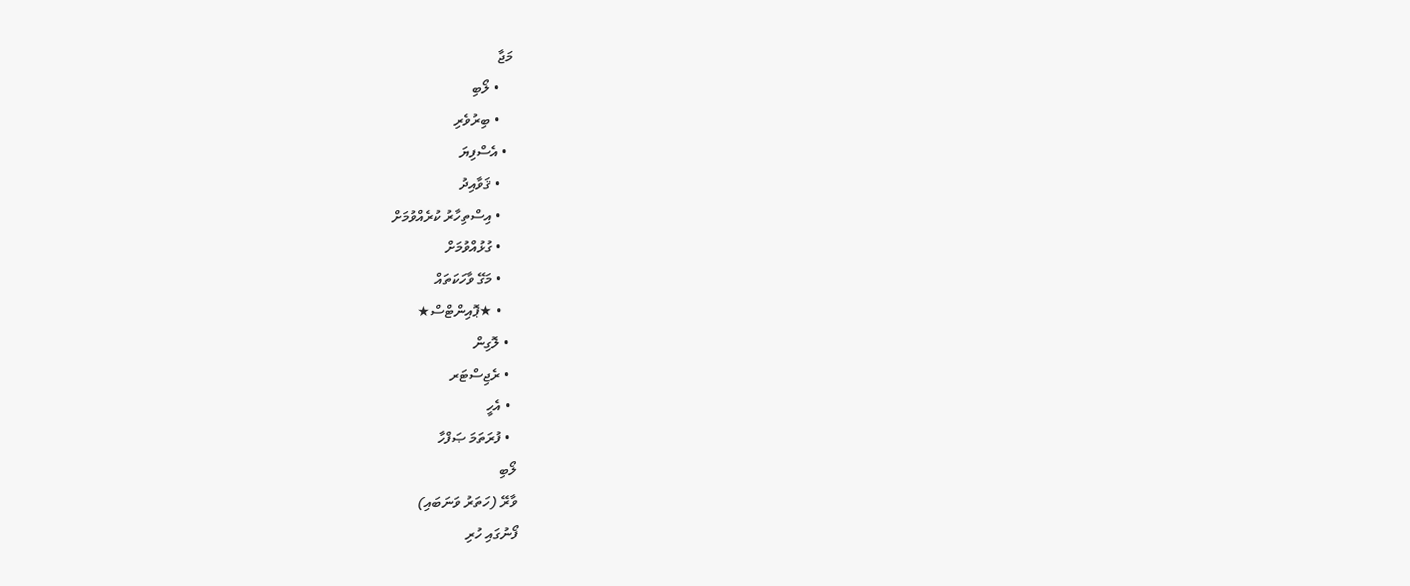މަޖާ
    • ލޯބި
    • ބިރުވެރި
  • އެސްފިޔަ
    • ޤަވާއިދު
    • އިސްތިހާރު ކުރެއްވުމަށް
    • ގުޅުއްވުމަށް
    • މަގޭ ވާހަކަތައް
    • ★ޕޮއިންޓްސް★
  • ލޮގިން
  • ރެޖިސްޓަރ
  • އެހީ
  • ފުރަތަމަ ޞަފްހާ
ލޯބި
ވާރޭ (ހަތަރު ވަނަބައި)
ފޯނުގައި ހުރި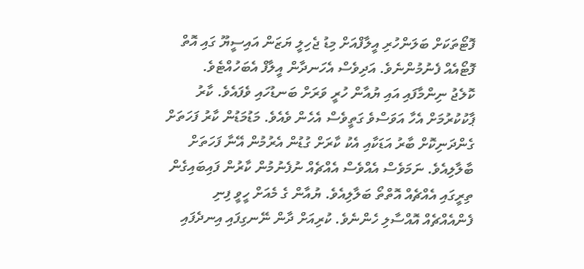ފޮޓޯތަކަށް ބަލަންހުރި އީލާފްއަށް މިޑު ޖެހިލީ ޔަޒަން އައިސީޔޫ ގައި އޮތް ފޮޓޯއެއް ފެނުމުންނެވެ. އަދިވެސް އެހަނދާން އީލާފް އެބަހުއްޓެވެ.
ކޮލެޖު ނިންމާފައި އައި ޔުއާން ހުރީ ވަރަށް ބަނޑުހައި ވެފައެވެ. ކާރު ޕާކުކުރުމަށް އެހާ އަވަސްވެ ގަތީވެސް އެހެން ވެއެވެ. މަޑުމަޑުން ކާރު ފަހަތަށް ގެންދަނިކޮށް ބާރު އަޑަކާއި އެކު ކާރަށް ގުޑުން އެރުމުން އޭނާ ފަހަތަށް ބާލާލިއެވެ. ނަމަވެސް އެއްވެސް އެއްޗެއް ނުފެނުމުން ކާރުން ފައިބައިގެން ތިރީގައި އެއްޗެއް އޮތްތޯ ބަލާލިއެވެ. ޔުއާން ގެ މެއަށް ހީވީ ފިނި ފެންއެއްޗެއް އޮއްސާލި ހެންނެވެ. ކުރިއަށް ދާން ނޭނގިފައި އިނދެފައި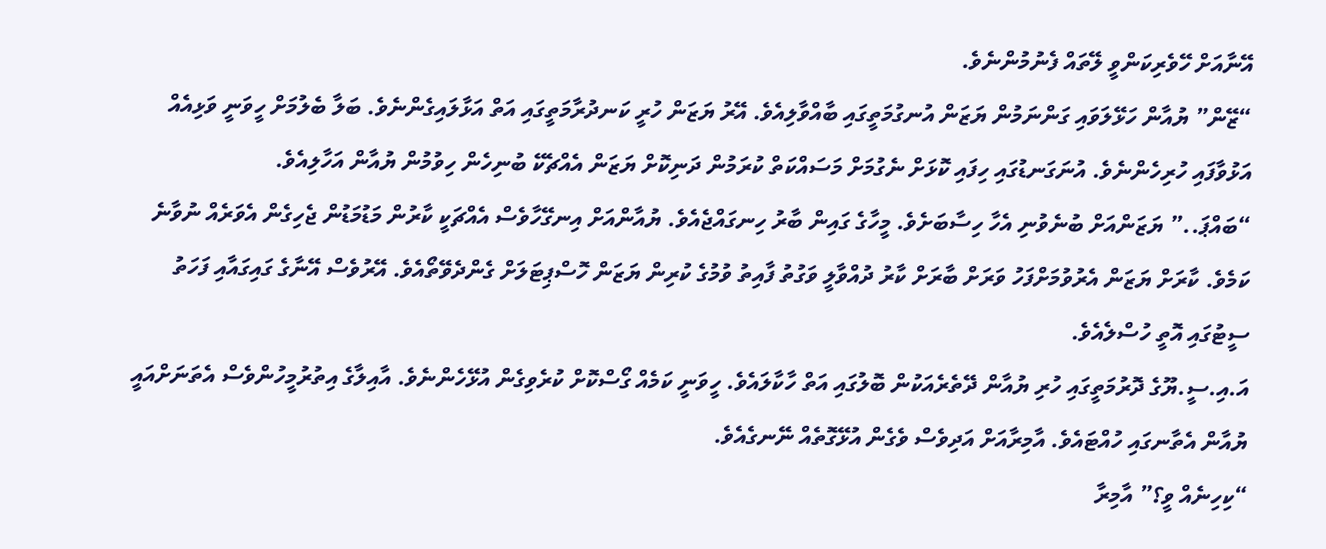އޭނާއަށް ހޭވެރިކަންވީ ލޭތައް ފެނުމުންނެވެ.
“ޒޭން” ޔުއާން ހަޅޭލަވައި ގަންނަމުން ޔަޒަން އުނގުމަތީގައި ބާއްވާލިއެވެ. އޭރު ޔަޒަން ހުރީ ކަނދުރާމަތީގައި އަތް އަޅާލައިގެންނެވެ. ބަލާ ބެލުމަށް ހީވަނީ ވަޅިއެއް އަޅުވާފައި ހުރިހެންނެވެ. އުނަގަނޑުގައި ހިފައި ކޮޅަށް ނެގުމަށް މަސައްކަތް ކުރަމުން ދަނިކޮށް ޔަޒަން އެއްޗެކޭ ބުނިހެން ހިވުމުން ޔުއާން އަހާލިއެވެ.
“ބައްޕަ..” ޔަޒަންއަށް ބުނެވުނި އެހާ ހިސާބަށެވެ. މީހާގެ ގައިން ބާރު ހިނގައްޖެއެވެ. ޔުއާންއަށް އިނގޭހާވެސް އެއްޗަކީ ކާރުން މަޑުމަޑުން ޖެހިގެން އެވަރެއް ނުވާނެ ކަމެވެ. ކާރަށް ޔަޒަން އެރުވުމަށްފަހު ވަރަށް ބާރަށް ކާރު ދުއްވާލީ ވަގުތު ފާއިތު ވުމުގެ ކުރިން ޔަޒަން ހޮސްޕިޓަލަށް ގެންދެވޭތޯއެވެ. އޭރުވެސް އޭނާގެ ގައިގައާއި ފަހަތު ސީޓުގައި އޮތީ ހުސްލެއެވެ.
އަ.އި.ސީ.ޔޫގެ ދޮރުމަތީގައި ހުރި ޔުއާން ދޭތެރެއަކުން ބޮލުގައި އަތް ހާކާލައެވެ. ހީވަނީ ކަމެއް ގޯސްކޮށް ކުރެވިގެން އުޅޭހެންނެވެ. އާއިލާގެ އިތުރުމީހުންވެސް އެތަނަށްއައީ ޔުއާން އެތާނގައި ހުއްޓައެވެ. އާމިރާއަށް އަދިވެސް ވެގެން އުޅޭގޮތެއް ނޭނގެއެވެ.
“ކިހިނެއް ވީ؟” އާމިރާ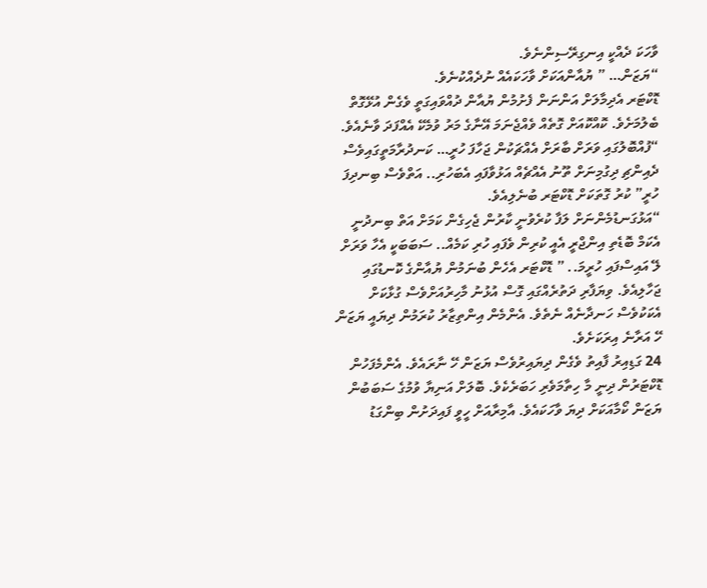ވާހަކަ ދެއްކީ އިނގިރޭސިންނެވެ.
“ޔަޒަން… ” ޔުއާންއަކަށް ވާހަކައެއް ނުދެއްކުނެވެ.
ޑޮކްޓަރ އެދިމާލަށް އަންނަން ފެށުމުން ޔުއާން ދުއްވައިގަތީ ވެގެން އުޅޭގޮތް ބެލުމަށެވެ. ކޮއްކޮއަށް ގޮތެއް ވެއްޖެނަމަ އޭނާގެ މަރު ވުމެކޭ އެއްފަދަ ވާނެއެވެ.
“ފުއްބޮލުގައި ވަރަށް ބާރަށް އެއްޗަކުން ޖަހާފަ ހުރީ… ކަނދުރާމަތީގައިވެސް ދެއިންޗި ދިގުމިނަށް ތޫނު އެއްޗެއް އަޅުވާފައި އެބަހުރި.. އަތްވެސް ބިނދިފަ ހުރީ” ކުރު ގޮތަކަށް ޑޮކްޓަރ ބުނެލިއެވެ.
“އަޅުގަނޑުމެންނަށް ލަފާ ކުރެވުނީ ކާރުން ޖެހިގެން ކަމަށް އަތް ބިނދުނީ އެކަމް ބޮޑެތި އިންޖްރީ އެއީ ކުރިން ވެފައި ހުރި ކަމެއް.. ސަބަބަކީ އެހާ ވަރަށް ލޭ އައިސްފައި ހުރީމަ.. ” ޑޮކްޓަރ އެހެން ބުނަމުން ޔުއާންގެ ކޮނޑުގައި ޖަހާލިއެވެ. ވިޔަފާރި ދަތުރެއްގައި ގޮސް އުޅުނު މާހިރުއަށްވެސް ގުޅާކަށް އެކަކުވެސް ހަނދާނެއް ނެތެވެ. އެންމެން އިންތިޒާރު ކުރަމުން ދިޔައީ ޔަޒަން ހޭ އަރާނެ އިރަކަށެވެ.
24 ގަޑިއިރު ފާއިތު ވެގެން ދިޔައިރުވެސް ޔަޒަން ހޭ ނާރައެވެ. އެންމެފަހުން ޑޮކްޓަރުން ދިނީ މާ ހިތާމަވެރި ހަބަރެކެވެ. ބޮލަށް އަނިޔާ ވުމުގެ ސަބަބުން ޔަޒަން ކޯމާއަކަށް ދިޔަ ވާހަކައެވެ. އާމިރާއަށް ހީވީ ފައިދަށުން ބިންގަޑު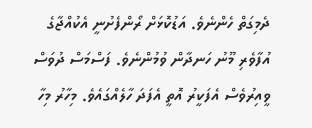ދެމިގަތް ހެންނެވެ. އަޑުކޮޅަށް ރޯންފެށުނީ އެކުއްޖާގެ އުފާވެރި މޫނު ހަނދާން ވުމުންނެވެ. ފަސްމަސް ދުވަސް ވީއިރުވެސް އެފަކީރު އޮތީ އެފަދަ ހާލެއްގައެވެ. މިހާރު މިހާ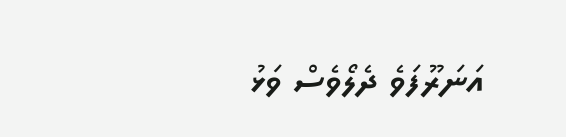އަނަރޫފަވެ ދެލޯވެސް ވަޅު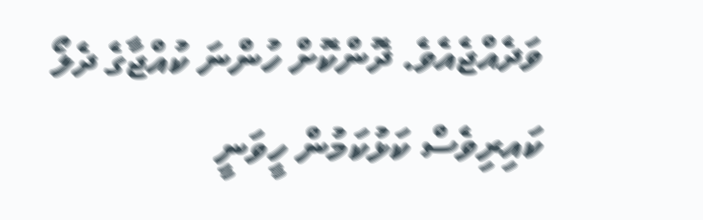ވަދެއްޖެއެވެ. ދޮންކޮށް ހުންނަ ކުއްޖާގެ ދެލޯ ކައިރިވެސް ކަޅުކަމުން ހީވަނީ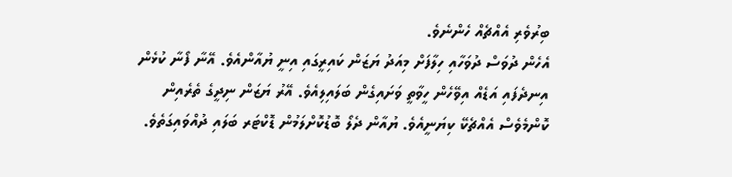ބިރުވެރި އެއްޗެއް ހެންނެވެ.
އެހެން ދުވަސް ދުވަހާއި ހިލާފަށް މިއަދު ޔަޒަން ކައިރީގައި އިނީ ޔުއާންއެވެ. އޭނާ ފޯނާ ކުޅެން އިނދެފައި އަޑެއް އިވޭހެން ހީވާތީ ވަށައިގެން ބަލައިލިއެވެ. އޭރު ޔަޒަން ނިދީގެ ތެރެއިން ކޮންމެވެސް އެއްޗެކޭ ކިޔަނީއެވެ. ޔުއާން ދެލޯ ބޮޑުކޮށްލަމުން ޑޮކްޓަރ ބަލައި ދުއްވައިގަތެވެ.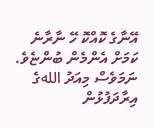އޭނާގެ ކޮއްކޮ ހޭ ނާރާނެ ކަމަށް އެންމެން ބުންޏެވެ. ނަމަވެސް މިއަދު اللهގެ އިރާދަފުޅުން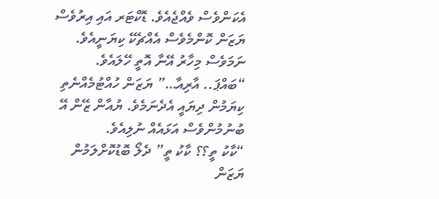އެކަންވެސް ވެއްޖެއެވެ. ޑޮކްޓަރ އައި އިރުވެސް ޔަޒަން ކޮންމެވެސް އެއްޗެކޭ ކިޔަނީއެވެ. ނަމަވެސް މިހާރު އޭނާ އޮތީ ހޭލައެވެ.
“ބައްޕަ.. އާރިއާ…” ޔަޒަން ހުއްޓުމެއްނެތި ކިޔަމުން ދިޔައީ އެދެނަމެވެ. ޔުއާން ޒޭން އޭ ބުނުމުންވެސް އަޅައެއް ނުލިއެވެ.
“ކާކު ތީ؟؟ ކާކު ތީ” ދެލޯ ބޮޑުކޮށްލަމުން ޔަޒަން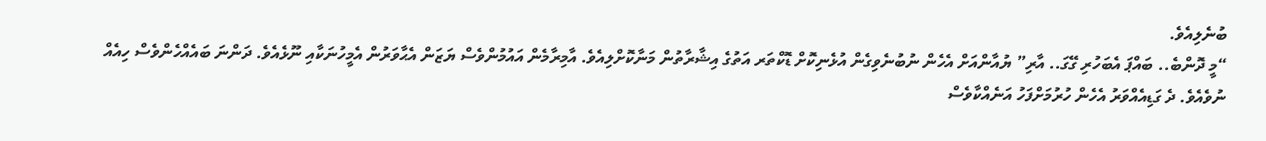ބުނެލިއެވެ.
“މީ ދޮންބެ.. ބައްޕަ އެބަހުރި ގޭގަ.. އާރި” ޔުއާންއަށް އެހެން ނުބުނެވިގެން އުޅެނިކޮށް ޑޮކްތަރ އަތުގެ އިޝާރާތުން މަނާކޮށްލިއެވެ. އާމިރާމެން އައުމުންވެސް ޔަޒަން އެޙާވަރުން އެމީހުނަކާއި ނޫޅެއެވެ. ދަންނަ ބައެއްހެންވެސް ހިއެއް ނުވެއެވެ. ދެ ގަޑިއެއްވަރު އެހެން ހުރުމަށްފަހު އަނެއްކާވެސް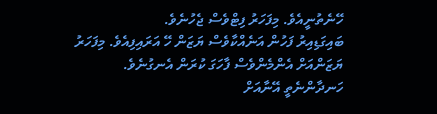ހޭނެތުނީއެވެ. މިފަހަރު ފިޓްވެސް ޖެހުނެވެ.
ބައިގަޑިއިރު ފަހުން އަނެއްކާވެސް ޔަޒަން ހޭ އަރައިފިއެވެ. މިފަހަރު ޔަޒަންއަށް އެންމެންވެސް ފާހަގަ ކުރަން އެނގުނެވެ. ހަނދާންނެތީ އޭނާއަށް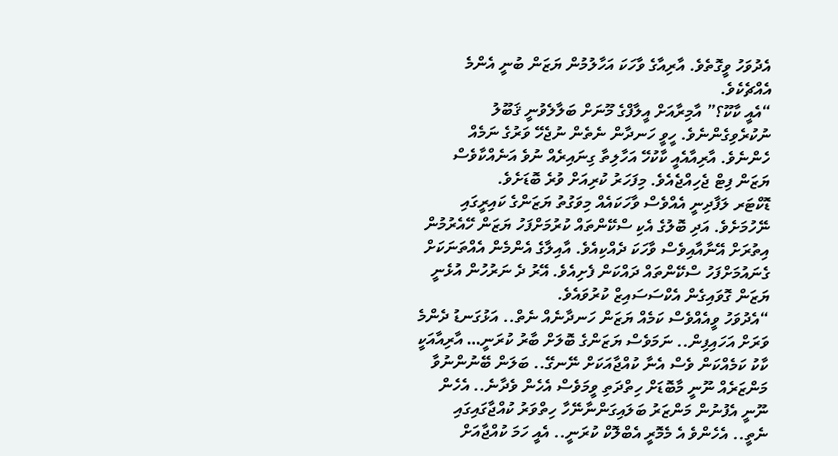އެދުވަހު ވީގޮތެވެ. އާރިއާގެ ވާހަކަ އަހާލުމުން ޔަޒަން ބުނީ އެންމެ އެއްޗެކެވެ.
“އެއީ ކާކޫ؟” އާމިރާއަށް އީލާފްގެ މޫނަށް ބަލާލެވުނީ ޤަބޫލު ނުކުރެވިގެންނެވެ. ހީވީ ހަނދާން ނެތެން ނުޖެހޭ ވަރުގެ ނަމެއް ހެންނެވެ. އާރިއާއެއީ ކާކުހޭ އަހާލިތާ ގިނައިރެއް ނުވެ އަނެއްކާވެސް ޔަޒަން ފިޓް ޖެހިއްޖެއެވެ. މިފަހަރު ކުރިއަށް ވުރެ ބޮޑަށެވެ.
ޑޮކްޓަރ ލަފާދިނީ އެއްވެސް ވާހަކައެއް މިވަގުތު ޔަޒަންގެ ކައިރީގައި ނޭހުމަށެވެ. އަދި ބޮލުގެ އެކި ސްކޭންތައް ކުރުމަށްފަހު ޔަޒަން ހޭއެރުމުން އިތުރަށް އޭނާއާއިވެސް ވާހަކަ ދެއްކިއެވެ. އާއިލާގެ އެންމެން އެއްތަނަކަށް ގެނައުމަށްފަހު ސްކޭންތައް ދައްކަން ފެށިއެވެ. އޭރު ދެ ނަރުހުން އުޅެނީ ޔަޒަން ގޮވައިގެން އެކްސަސައިޒް ކުރުވައެވެ.
“އެދުވަހު ވީއެއްވެސް ކަމެއް ޔަޒަން ހަނދާނެއް ނެތް.. އަޅުގަނޑު ދެންމެ ވަރަށް އަހައިފިން.. ނަމަވެސް ޔަޒަންގެ ބޮލަށް ބާރު ކުރަނީ… އާރިއާއަކީ ކާކު ކަމެއްކަން ވެސް އެނާ ކުއްޖާއަކަށް ނޭނގޭ.. ބަލަން ބޭނުންނުވާ މަންޒަރެއް ނޫނީ މާބޮޑަށް ހިތްދަތި ވީމަވެސް އެހެން ވެދާނެ.. އެހެން ނޫނީ އެފުނުން މަންޒަރު ބަލައިގަންނާނޭހާ ހިތްވަރު ކުއްޖާގައިގައި ނެތީ.. އެހެންވެ އެ މެމޮރީ އެބްލޮކް ކުރަނީ.. އެއީ ހަމަ ކުއްޖާއަށް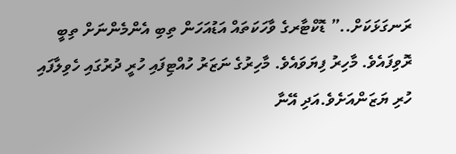ރަނގަޅަކަށް..” ޑޮކްޓާރގެ ވާހަކަތައް އަޑުއަހަން ތިބި އެންމެންނަށް ތިބީ ރޮވިފައެވެ. މާހިރު ފިޔަވައެވެ. މާހިރުގެ ނަޒަރު ހުއްޓިފައި ހުރީ ދުރުގައި ހެވިލާފައި ހުރި ޔަޒަންއަށެވެ.އަދި އޭނާ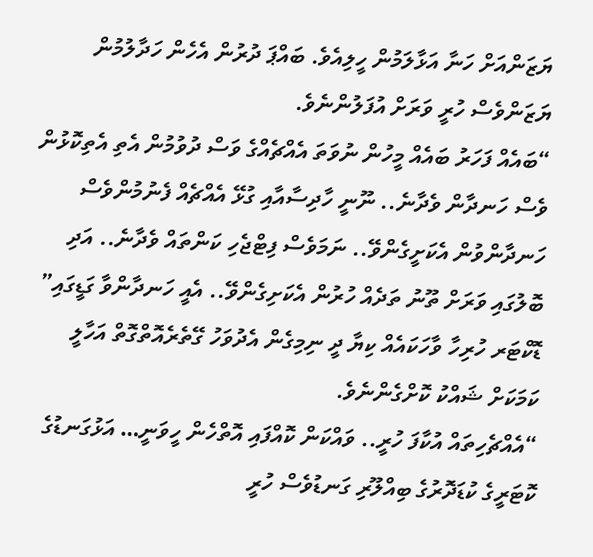ޔަޒަންއަށް ހަނާ އަޅާލަމުން ހީލިއެވެ. ބައްޕަ ދުރުން އެހެން ހަދާލުމުން ޔަޒަންވެސް ހުރީ ވަރަށް އުފަލުންނެވެ.
“ބައެއް ފަހަރު ބައެއް މީހުން ނުވަތަ އެއްޗެއްގެ ވަސް ދުވުމުން އެތި އެތިކޮޅުން ވެސް ހަނދާން ވެދާނެ.. ނޫނީ ހާދިސާއާއި ގުޅޭ އެއްޗެއް ފެނުމުންވެސް ހަނދާންވުން އެކަށީގެންވޭ.. ނަމަވެސް ފިޓްޖެހި ކަންތައް ވެދާނެ.. އަދި ބޮލުގައި ވަރަށް ތޫނު ތަދެއް ހުރުން އެކަށިގެންވޭ.. އެއީ ހަނދާންވާ ގަޑީގައި” ޑޮކްޓަރ ހުރިހާ ވާހަކައެއް ކިޔާ ދީ ނިމިގެން އެދުވަހު ގޭތެރެއޮތްގޮތް އަހާލީ ކަމަކަށް ޝައްކު ކޮށްގެންނެވެ.
“އެއްޗެހިތައް އުކާފަ ހުރީ.. ވައްކަން ކޮއްފައި އޮތްހެން ހީވަނީ… އަޅުގަނޑުގެ ކޮޓަރީގެ ކުޑަދޮރުގެ ބިއްލޫރި ގަނޑުވެސް ހުރީ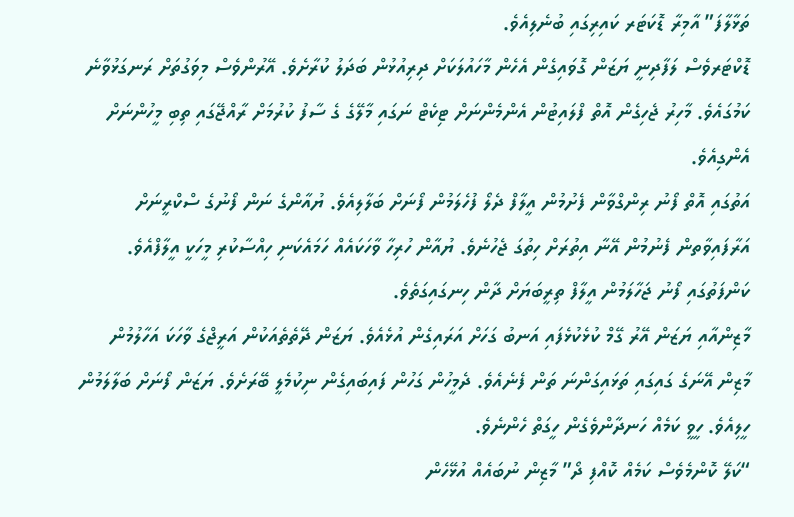ތަޅާލާފަ” އާމިރާ ޑޮކަޓަރ ކައިރިގައި ބުނެލިއެވެ.
ޑޮކްޓަރވެސް ލަފާދިނީ ޔަޒަން ގޮވައިގެން އެހެން މާހައުލަކަށް ދިރިއުޅުން ބަދަލު ކުރާށެވެ. އޭރުންވެސް މިވަގުތަށް ރަނގަޅުވާނެ ކަމުގައެވެ. މާހިރު ޖެހިގެން އޮތް ފްލައިޓުން އެންމެންނަށް ޓިކެޓް ނަގައި މާލޭގެ ގެ ސާފު ކުރުމަށް ރާއްޖޭގައި ތިބި މީހުންނަށް އެންގިއެވެ.
އަތުގައި އޮތް ފޯނު ރިންގްވާން ފެށުމުން އީލާފް ދެލޯ ފުހެލަމުން ފޯނަށް ބަލާލިއެވެ. ޔުއާންގެ ނަން ފޯނުގެ ސްކްރީނަށް އަރާފައިވާތން ފެނުމުން އޭނާ އިތުރަށް ހިތުގަ ޖެހުނެވެ. ޔުއާން ހުރިހާ ވާހަކައެއް ހަމައެކަނި ހިއްސާކުރި މީހަކީ އީލާފްއެވެ. ކަންފަތުގައި ފޯނު ޖަހާލަމުން އީލާފް ތިރީބަޔަށް ދާން ހިނގައިގަތެވެ.
މާޒިންއާއި ޔަޒަން އޭރު ގޭމް ކުޅެކުޅެފައި އަނބު ގަހަށް އަރައިގެން އުޅެއެވެ. ޔަޒަން ދޭތެތެއަކުން އަރީޖްގެ ވާހަކަ އަހާލުމުން މާޒިން އޭނަގެ ގައިގައި ތަޅައިގަންނަ ތަން ފެނެއެވެ. ދެމީހުން ގަހުން ފައިބައިގެން ނިކުމެލީ ބޭރަށެވެ. ޔަޒަން ފޯނަށް ބަލާލަމުން ހީލިއެވެ. ހީވީ ކަމެއް ހަނދާންވެގެން ހީގަތް ހެންނެވެ.
“ކަލޭ ކޮންމެވެސް ކަމެއް ކޮއްފި ދޯ” މާޒިން ނުބައެއް އުޅޭހެން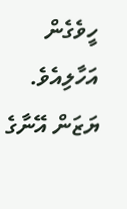ހީވެގެން އަހާލިއެވެ. ޔަޒަން އޭނާގެ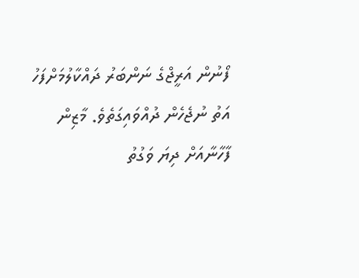ފޯނުން އަރީޖްގެ ނަންބަރު ދައްކާލުމަށްފަހު އަތު ނުޖެހެން ދުއްވައިގަތެވެ. މާޒިން ފާހާނާއަށް ދިޔަ ވަގުތު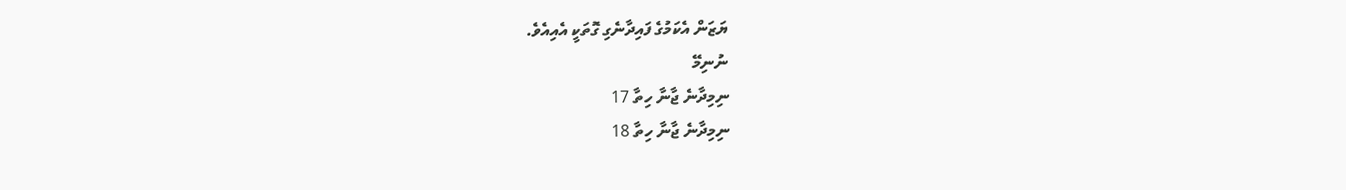ޔަޒަން އެކަމުގެ ފައިދާނެގި ގޮތަކީ އެއިއެވެ.
ނުނިމޭ
ނިމިދާނެ ޖާނާ ހިތާ 17
ނިމިދާނެ ޖާނާ ހިތާ 18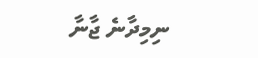ނިމިދާނެ ޖާނާ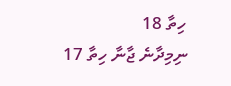ހިތާ 18
ނިމިދާނެ ޖާނާ ހިތާ 17